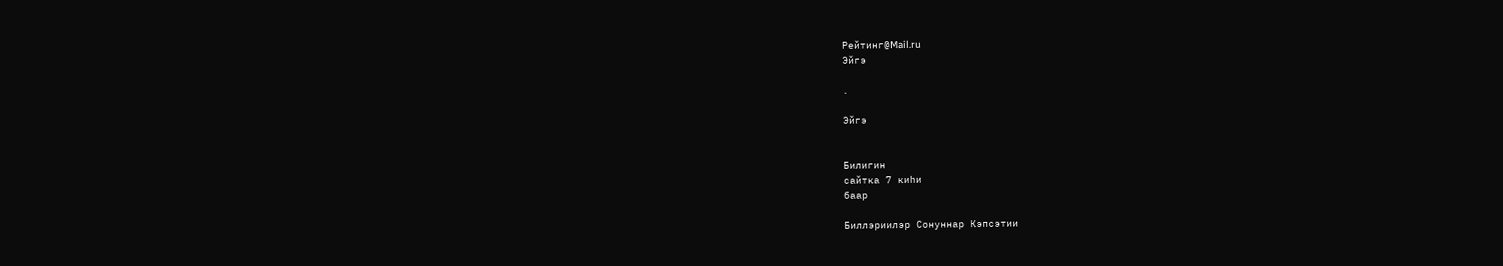Рейтинг@Mail.ru
Эйгэ

.

Эйгэ


Билигин
сайтка 7 киһи
баар

Биллэриилэр Сонуннар Кэпсэтии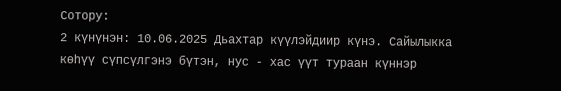Сотору:
2 күнүнэн: 10.06.2025 Дьахтар күүлэйдиир күнэ. Сайылыкка көһүү сүпсүлгэнэ бүтэн, нус - хас үүт тураан күннэр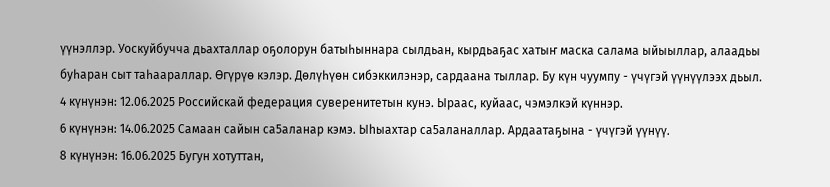үүнэллэр. Уоскуйбучча дьахталлар оҕолорун батыһыннара сылдьан, кырдьаҕас хатыҥ маска салама ыйыыллар, алаадьы буһаран сыт таһаараллар. Өгүрүө кэлэр. Дөлүһүөн сибэккилэнэр, сардаана тыллар. Бу күн чуумпу - үчүгэй үүнүүлээх дьыл.
4 күнүнэн: 12.06.2025 Российскай федерация суверенитетын кунэ. Ыраас, куйаас, чэмэлкэй күннэр.
6 күнүнэн: 14.06.2025 Самаан сайын са5аланар кэмэ. Ыhыахтар са5аланаллар. Ардаатаҕына - үчүгэй үүнүү.
8 күнүнэн: 16.06.2025 Бугун хотуттан,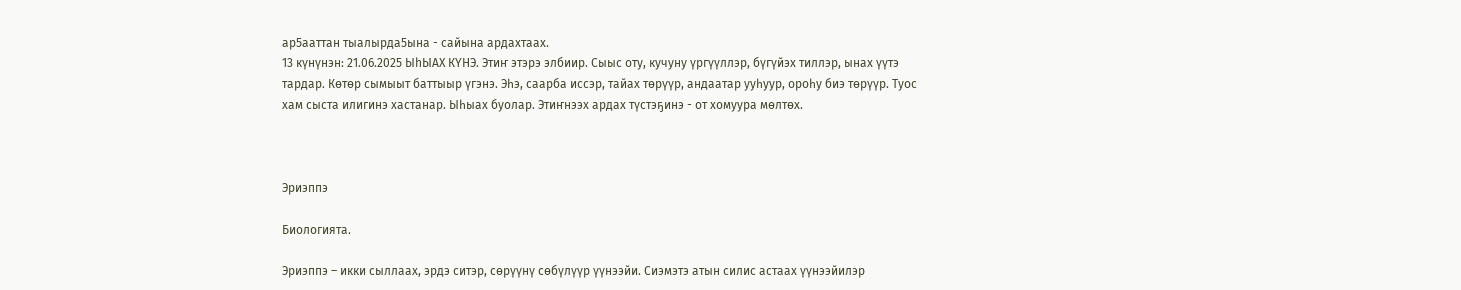ар5ааттан тыалырда5ына - сайына ардахтаах.
13 күнүнэн: 21.06.2025 ЫhЫАХ КYНЭ. Этиҥ этэрэ элбиир. Сыыс оту, кучуну үргүүллэр, бүгүйэх тиллэр, ынах үүтэ тардар. Көтөр сымыыт баттыыр үгэнэ. Эһэ, саарба иссэр, тайах төрүүр, андаатар ууһуур, ороһу биэ төрүүр. Туос хам сыста илигинэ хастанар. Ыһыах буолар. Этиҥнээх ардах түстэҕинэ - от хомуура мөлтөх.



Эриэппэ

Биологията.

Эриэппэ – икки сыллаах, эрдэ ситэр, сөрүүнү сөбүлүүр үүнээйи. Сиэмэтэ атын силис астаах үүнээйилэр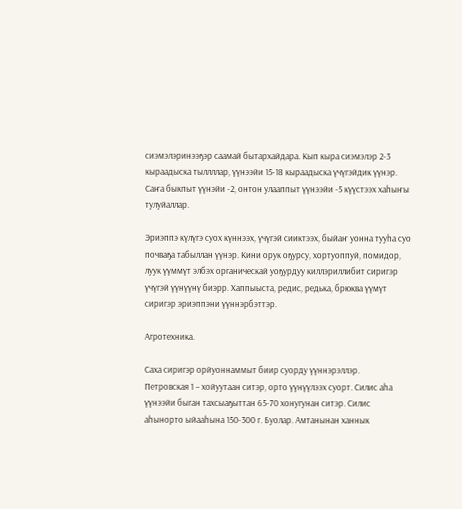сиэмэлэринээҕэр саамай бытархайдара. Кып кыра сиэмэлэр 2-3 кыраадыска тыллллар, үүнээйи 15-18 кыраадыска үчүгэйдик үүнэр. Саҥа быкпыт үүнэйи -2, онтон улааппыт үүнээйи -5 күүстээх хаһыҥы тулуйаллар.

Эриэппэ күлүгэ суох күннээх, үчүгэй сииктээх, быйаҥ уонна тууһа суо почваҕа табыллан үүнэр. Кини орук оҕурсу, хортуоппуй, помидор, луук үүммүт элбэх органическай уоҕурдуу киллэриллибит сиригэр үчүгэй үүнүүнү биэрр. Хаппыыста, редис, редька, брюква үүмүт сиригэр эриэппэни үүннэрбэттэр.

Агротехника.

Саха сиригэр орйуоннаммыт биир суорду үүннэрэллэр.
Петровская 1 – хойуутаан ситэр, орто үүнүүлээх суорт. Силис аһа үүнээйи быган тахсыаҕыттан 65-70 хонугунан ситэр. Силис аһынорто ыйааһына 150-300 г. Буолар. Амтанынан ханнык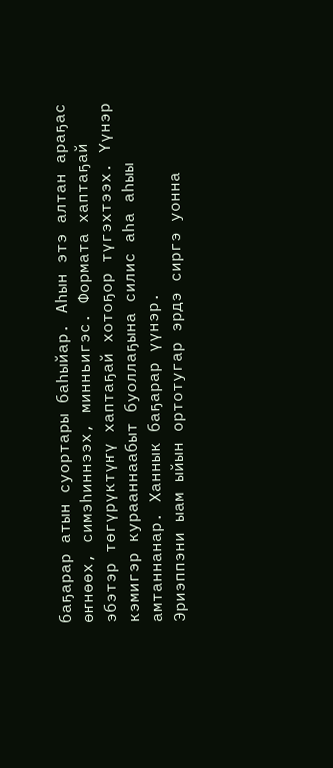баҕарар атын суортары баһыйар. Аһын этэ алтан араҕас өҥнөөх, симэһиннээх, минньигэс. Формата хаптаҕай эбэтэр төгүрүктүҥү хаптаҕай хотоҕор түгэхтээх. Үүнэр кэмигэр курааннаабыт буоллаҕына силис аһа аһыы амтаннанар. Ханнык баҕарар үүнэр.
Эриэппэни ыам ыйын ортотугар эрдэ сиргэ уонна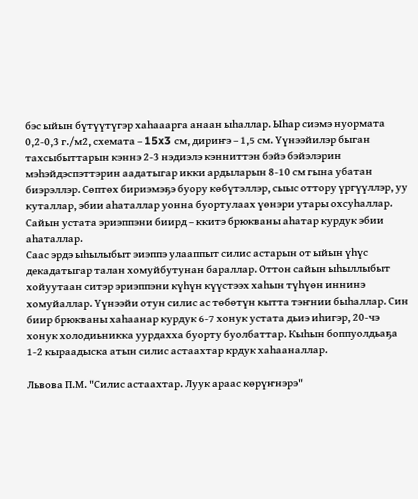бэс ыйын бүтүүтүгэр хаһааарга анаан ыһаллар. Ыһар сиэмэ нуормата 0,2-0,3 г./м2, схемата – 15x3 см, дириҥэ – 1,5 см. Үүнээйилэр быган тахсыбыттарын кэннэ 2-3 нэдиэлэ кэнниттэн бэйэ бэйэлэрин мэһэйдэспэттэрин аадатыгар икки ардыларын 8-10 см гына убатан биэрэллэр. Сөптөх бириэмэҕэ буору көбүтэллэр, сыыс оттору үргүүллэр, уу куталлар, эбии аһаталлар уонна буортулаах үөнэри утары охсуһаллар. Сайын устата эриэппэни биирд – ккитэ брюкваны аһатар курдук эбии аһаталлар.
Саас эрдэ ыһылыбыт эиэппэ улааппыт силис астарын от ыйын үһүс декадатыгар талан хомуйбутунан бараллар. Оттон сайын ыһыллыбыт хойуутаан ситэр эриэппэни күһүн күүстээх хаһын түһүөн иннинэ хомуйаллар. Үүнээйи отун силис ас төбөтүн кытта тэҥнии быһаллар. Син биир брюкваны хаһаанар курдук 6-7 хонук устата дьиэ иһигэр, 20-чэ хонук холодиьникка уурдахха буорту буолбаттар. Кыһын боппуолдьаҕа 1-2 кыраадыска атын силис астаахтар крдук хаһааналлар.

Львова П.М. "Силис астаахтар. Луук араас көрүҥнэрэ"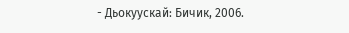- Дьокуускай: Бичик, 2006.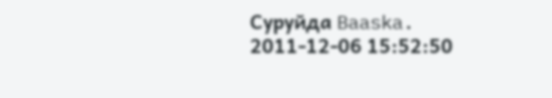Суруйда Baaska. 2011-12-06 15:52:50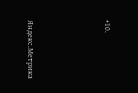+10.




Яндекс.Метрика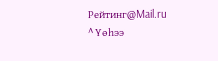Рейтинг@Mail.ru
^ Үөһээ